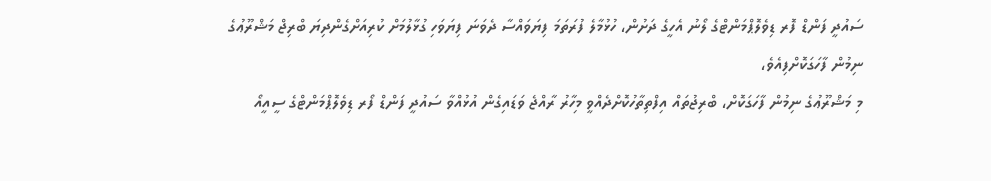ސައުދީ ފަންޑް ފޮރ ޑިވެލޮޕްމަންޓްގެ ލޯނު އެހީގެ ދަށުން، ހުޅުމާލެ ފުރަތަމަ ފިޔަވައްސާ ދެވަނަ ފިޔަވަހި ގުޅާލުމަށް ކުރިއަށްގެންދިޔަ ބްރިޖް މަޝްރޫޢުގެ ނިމުން ފާހަގަކޮށްފިއެވެ،
މި މަޝްރޫޢުގެ ނިމުން ފާހަގަކޮށް، ބްރިޖުތައް އިފްތިތާހުކޮށްދެއްވީ މިހާރު ރާއްޖެ ވަޑައިގެން އުޅުއްވާ ސައުދީ ފަންޑް ފޯރ ޑިވެލޮޕްމަންޓްގެ ސީއީއޯ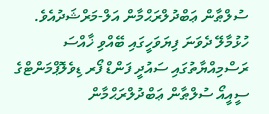ސުލްޠާން ޢަބްދުލްރަޙްމާން އަލް-މަރްޝަދުއެވެ.
ހުޅުމާލޭ ދެވަނަ ފިޔަވަހީގައި ބޭއްވި ޚާއްސަ ރަސްމިއްޔާތުގައި ސައުދީ ފަންޑް ފޯރ ޑިވެލޮޕްމަންޓްގެ ސީއީއޯ ސުލްޠާން ޢަބްދުލްރަޙްމާން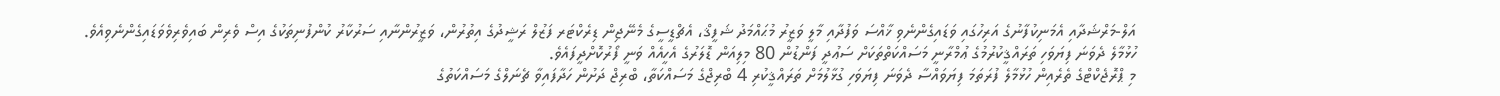އަލް-މަރްޝަދާއި އެމަނިކުފާނުގެ އަރިހުގައި ވަޑައިގެންނެވި ޚާއްސަ ވަފުދާއި މާލީ ވަޒީރު މުޙައްމަދު ޝަފީޤް، އެޗްޑީސީގެ މެނޭޖިން ޑިރެކްޓަރ ފަޒުލް ރަޝީދުގެ އިތުރުން، ވަޒީރުންނާއި ސަރުކާރު ކުންފުނިތަކުގެ އިސް ވެރިން ބައިވެރިވެވަޑައިގެންނެވިއެވެ.
ހުޅުމާލެ ދެވަނަ ފިޔަވަހި ތަރައްޤީކުރުމުގެ ޢުމްރާނީ މަސައްކަތްތަކަށް ސަޢުދީ ފަންޑުން 80 މިލިއަން ޑޮލަރުގެ އެހީއެއް ވަނީ ފޯރުކޮށްދީފައެވެ.
މި ޕްރޮޖެކްޓްގެ ތެރެއިން ހުޅުމާލެ ފުރަތަމަ ފިޔަވައްސާ ދެވަނަ ފިޔަވަހި ގުޅާލުމަށް ތަރައްޤީކުރި 4 ބްރިޖްގެ މަސައްކަތާ، ބްރިޖް ދަށުން ހަދާފައިވާ ޗެނަލްގެ މަސައްކަތުގެ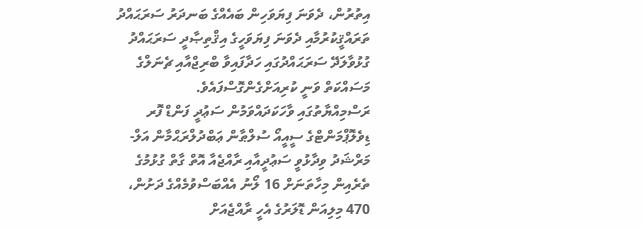އިތުރުން، ދެވަނަ ފިޔަވަހިން ބައެއްގެ ބަނދަރު ސަރަޙައްދު ތަރައްޤީކުރުމާއި ދެވަނަ ފިޔަވަހީގެ އިޤްތިޞާދީ ސަރަޙައްދު ގުޅުވާލަދޭ ސަރަޙައްދުގައި ހަދާފައިވާ ބްރިޖްއާއި ޗެނަލްގެ މަސައްކަތް ވަނީ ކުރިއަށްގެންގޮސްފައެވެ.
ރަސްމިއްޔާތުގައި ވާހަކަދައްވަމުން ސަޢުދީ ފަންޑް ފޮރ ޑިވެލޮޕްމަންޓްގެ ސީއީއޯ ސުލްޠާން ޢަބްދުލްރަޙްމާން އަލް-މަރްޝަދު ވިދާޅުވީ ސަޢުދީއާއި ރާއްޖެއާ އޮތް ގާތް ގުޅުމުގެ ތެރެއިން މިހާތަނަށް 16 ލޯނު އެއްބަސްވުމެއްގެ ދަށުން، 470 މިލިއަން ޑޮލަރުގެ އެހީ ރާއްޖެއަށް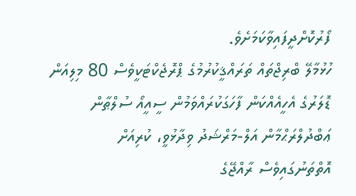ފޯރުކޮށްދީފައިވާކަމަށެވެ.
ހުޅުމާލޭ ބްރިޖްތައް ތަރައްޤީކުރުމުގެ ޕްރޮޖެކްޓަކީވެސް 80 މިލިއަން ޑޮލަރުގެ އެހީއެއްކަން ފާހަގަކުރައްވަމުން ސީއީއޯ ސުލްޠާން ޢަބްދުލްރަޙްމާން އަލް-މަރްޝަދު ވިދާޅުވީ، ކުރިއަށް އޮތްތަނުގައިވެސް ރާއްޖޭގެ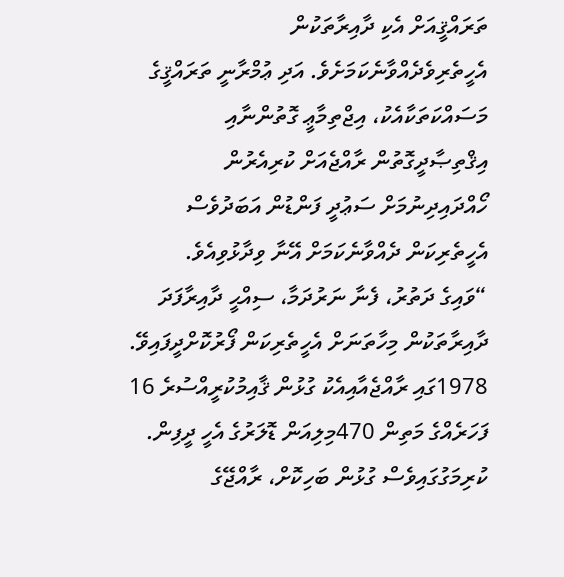ތަރައްޤީއަށް އެކި ދާއިރާތަކުން އެހީތެރިވެދެއްވާނެކަމަށެވެ. އަދި ޢުމްރާނީ ތަރައްޤީގެ މަސައްކަތަކާއެކު، އިޖްތިމާޢީ ގޮތުންނާއި އިޤްތިޞާދީގޮތުން ރާއްޖެއަށް ކުރިއެރުން ހޯއްދައިދިނުމަށް ސަޢުދީ ފަންޑުން އަބަދުވެސް އެހީތެރިކަން ދެއްވާނެކަމަށް އޭނާ ވިދާޅުވިއެވެ.
“ވައިގެ ދަތުރު، ފެނާ ނަރުދަމާ، ސިއްޙީ ދާއިރާފަދަ ދާއިރާތަކުން މިހާތަނަށް އެހީތެރިކަން ފޯރުކޮށްދީފައިވޭ. 1978ގައި ރާއްޖެއާއިއެކު ގުޅުން ޤާއިމުކުރީއްސުރެ 16 ފަހަރެއްގެ މަތިން 470މިލިއަން ޑޮލަރުގެ އެހީ ދީފިން. ކުރިމަގުގައިވެސް ގުޅުން ބަހިކޮށް، ރާއްޖޭގެ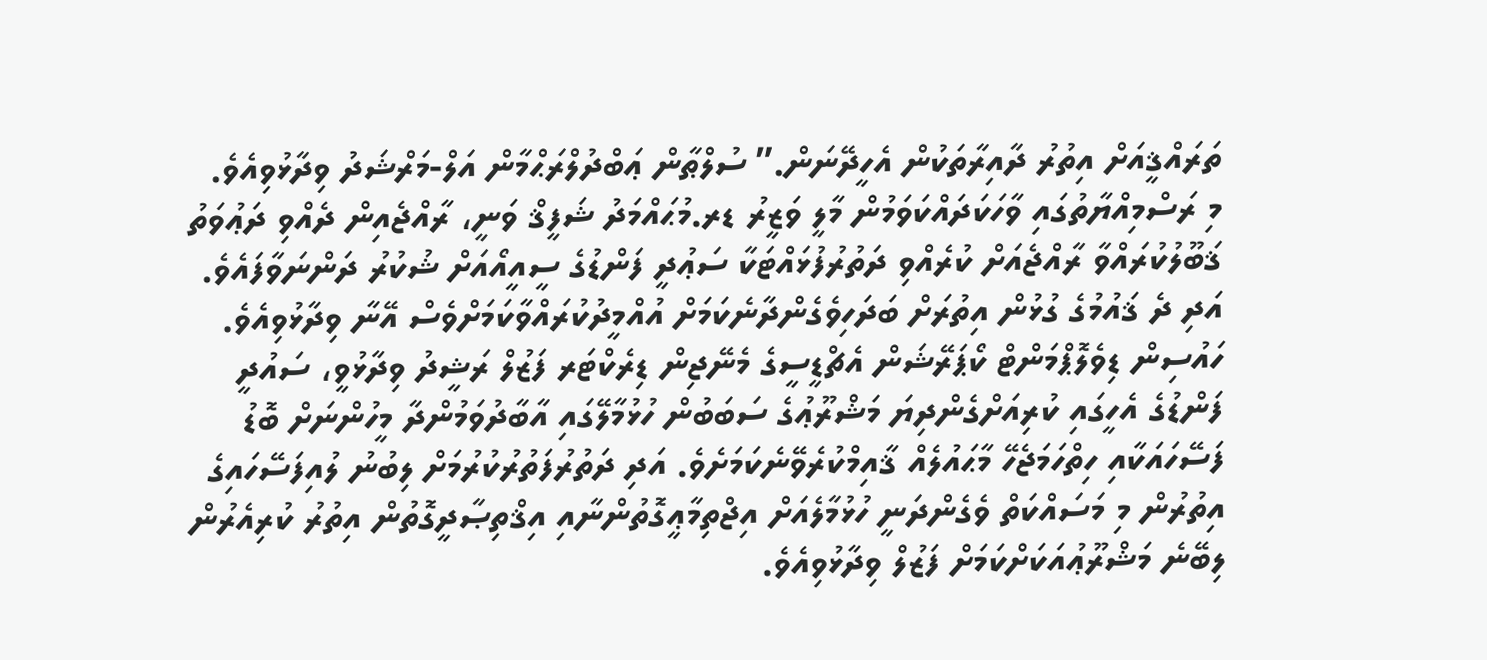ތަރައްޤީއަށް އިތުރު ދާއިރާތަކުން އެހީދޭނަން.” ސުލްޠާން ޢަބްދުލްރަޙްމާން އަލް-މަރްޝަދު ވިދާޅުވިއެވެ.
މި ރަސްމިއްޔާތުގައި ވާހަކަދައްކަވަމުން މާލީ ވަޒީރު ޑރ.މުޙައްމަދު ޝަފީޤް ވަނީ، ރާއްޖެއިން ދެއްވި ދަޢުވަތު ޤަބޫލުކުރައްވާ ރާއްޖެއަށް ކުރެއްވި ދަތުރުފުޅައްޓަކާ ސަޢުދީ ފަންޑުގެ ސީއީއޯއަށް ޝުކުރު ދަންނަވާފައެވެ. އަދި ދެ ޤައުމުގެ ގުޅުން އިތުރަށް ބަދަހިވެގެންދާނެކަމަށް އުއްމީދުކުރައްވާކަމަށްވެސް އޭނާ ވިދާޅުވިއެވެ.
ހައުސިން ޑިވެލޮޕްމަންޓް ކޯޕަރޭޝަން އެޗްޑީސީގެ މެނޭޖިން ޑިރެކްޓަރ ފަޒުލް ރަޝީދު ވިދާޅުވީ، ސައުދީ ފަންޑުގެ އެހީގައި ކުރިއަށްގެންދިޔަ މަޝްރޫޢުގެ ސަބަބުން ހުޅުމާލޭގައި އާބާދުވަމުންދާ މީހުންނަށް ބޮޑު ފަސޭހައަކާއި ހިތްހަމަޖެހޭ މާޙައުލެއް ޤާއިމްކުރެވޭނެކަމަށެވެ. އަދި ދަތުރުފަތުރުކުރުމަށް ލިބުނު ލުއިފަސޭހައިގެ އިތުރުން މި މަސައްކަތް ވެގެންދަނީ ހުޅުމާލެއަށް އިޖްތިމާޢީގޮތުންނާއި އިޤްތިޞާދީގޮތުން އިތުރު ކުރިއެރުން ލިބޭނެ މަޝްރޫޢުއަކަށްކަމަށް ފަޒުލް ވިދާޅުވިއެވެ.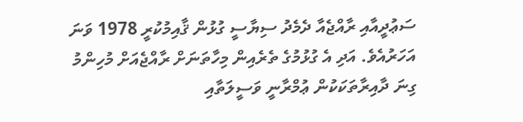ސަޢުދީއާއި ރާއްޖެއާ ދެމެދު ސިޔާސީ ގުޅުން ޤާއިމުކުރީ 1978 ވަނަ އަހަރުއެވެ. އަދި އެ ގުޅުމުގެ ތެރެއިން މިހާތަނަށް ރާއްޖެއަށް މުހިންމު ގިނަ ދާއިރާތަކަކުން ޢުމްރާނީ ވަސީލަތާއި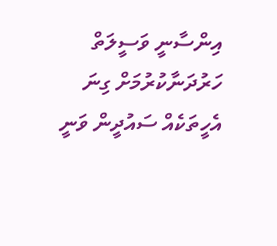އިންސާނީ ވަސީލަތް ހަރުދަނާކުރުމަށް ގިނަ އެހީތަކެއް ސައުދީން ވަނީ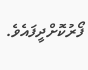ފޯރުކޮށްދީފައެވެ.